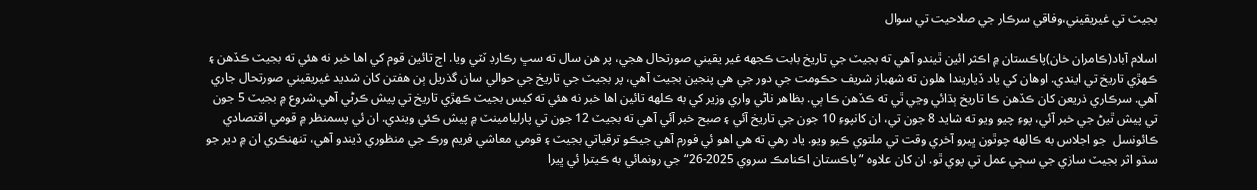بجيٽ تي غيريقيني،وفاقي سرڪار جي صلاحيت تي سوال

اسلام آباد(ڪامران خان)پاڪستان ۾ اڪثر ائين ٿيندو آهي ته بجيٽ جي تاريخ بابت ڪجهه غير يقيني صورتحال هجي، پر هن سال ته سڀ رڪارڊ ٽٽي ويا. اڄ تائين قوم کي اها خبر نه هئي ته بجيٽ ڪڏهن ۽ ڪهڙي تاريخ تي ايندي. اوهان کي ياد ڏياريندا هلون ته شهباز شريف حڪومت جي دور جي هي پنجين بجيٽ آهي، پر بجيٽ جي تاريخ جي حوالي سان گذريل ٻن هفتن کان شديد غيريقيني صورتحال جاري آهي. سرڪاري ذريعن کان ڪڏهن ڪا تاريخ ٻڌائي وڃي ٿي ته ڪڏهن ڪا ٻي. بظاهر ناڻي واري وزير کي به ڪلهه تائين اها خبر نه هئي ته کيس بجيٽ ڪهڙي تاريخ تي پيش ڪرڻي آهي.شروع ۾ بجيٽ 5 جون تي پيش ٿيڻ جي خبر آئي، پوءِ چيو ويو ته شايد 8 جون تي، ان کانپوءِ 10 جون جي تاريخ آئي ۽ صبح خبر آئي آهي ته بجيٽ 12 جون تي پارليامينٽ ۾ پيش ڪئي ويندي. ان ئي پسمنظر ۾ قومي اقتصادي ڪائونسل  جو اجلاس به ڪالهه چوٿون ڀيرو آخري وقت تي ملتوي ڪيو ويو. ياد رهي ته هي اهو ئي فورم آهي جيڪو ترقياتي بجيٽ ۽ قومي معاشي فريم ورڪ جي منظوري ڏيندو آهي، تنهنڪري ان ۾ دير جو سڌو اثر بجيٽ سازي جي سڄي عمل تي پوي ٿو. ان کان علاوه ”پاڪستان اڪنامڪ سروي 2025-26“ جي رونمائي به ڪيترا ئي ڀيرا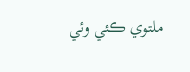ملتوي ڪئي وئي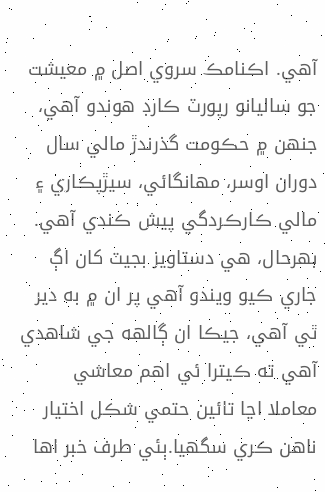آهي. اڪنامڪ سروي اصل ۾ معيشت جو ساليانو رپورٽ ڪارڊ هوندو آهي،  جنهن ۾ حڪومت گذرندڙ مالي سال دوران اوسر، مهانگائي، سيڙپڪاري ۽ مالي ڪارڪردگي پيش ڪندي آهي. بهرحال، هي دستاويز بجيٽ کان اڳ جاري ڪيو ويندو آهي پر ان ۾ به دير ٿي آهي، جيڪا ان ڳالهه جي شاهدي آهي ته ڪيترا ئي اهم معاشي معاملا اڃا تائين حتمي شڪل اختيار ناهن ڪري سگهيا.ٻئي طرف خبر اها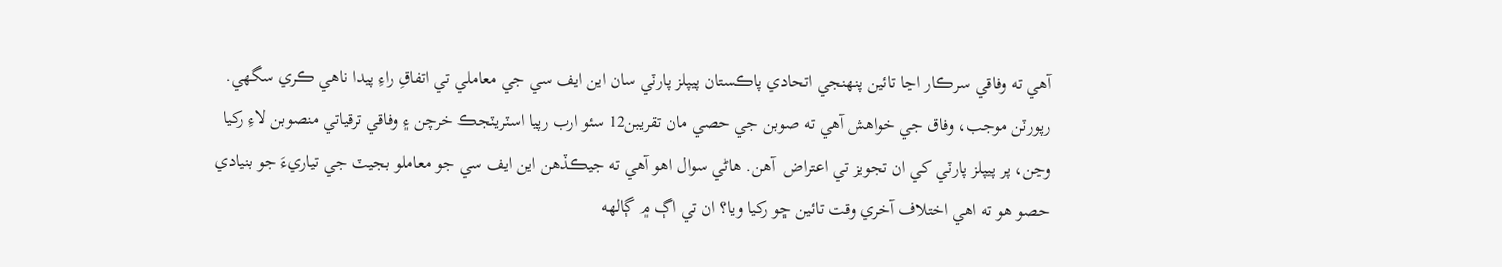آهي ته وفاقي سرڪار اڃا تائين پنهنجي اتحادي پاڪستان پيپلز پارٽي سان اين ايف سي جي معاملي تي اتفاقِ راءِ پيدا ناهي ڪري سگهي. رپورٽن موجب، وفاق جي خواهش آهي ته صوبن جي حصي مان تقريبن12 سئو ارب رپيا اسٽريٽجڪ خرچن ۽ وفاقي ترقياتي منصوبن لاءِ رکيا وڃن، پر پيپلز پارٽي کي ان تجويز تي اعتراض  آهن. هاڻي سوال اهو آهي ته جيڪڏهن اين ايف سي جو معاملو بجيٽ جي تياريءَ جو بنيادي حصو هو ته اهي اختلاف آخري وقت تائين ڇو رکيا ويا؟ ان تي اڳ ۾ ڳالهه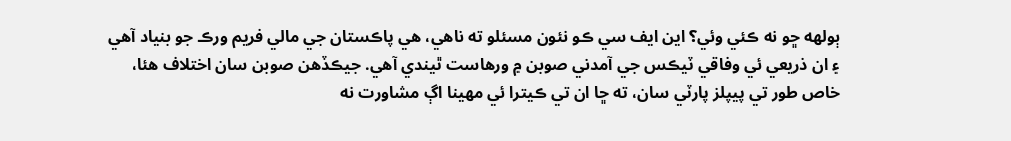ٻولهه ڇو نه ڪئي وئي؟ اين ايف سي ڪو نئون مسئلو ته ناهي، هي پاڪستان جي مالي فريم ورڪ جو بنياد آهي ۽ ان ذريعي ئي وفاقي ٽيڪس جي آمدني صوبن ۾ ورهاست ٿيندي آهي. جيڪڏهن صوبن سان اختلاف هئا، خاص طور تي پيپلز پارٽي سان، ته ڇا ان تي ڪيترا ئي مهينا اڳ مشاورت نه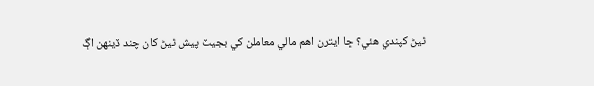ٿيڻ کپندي هئي؟ ڇا ايترن اهم مالي معاملن کي بجيٽ پيش ٿيڻ کان چند ڏينهن اڳ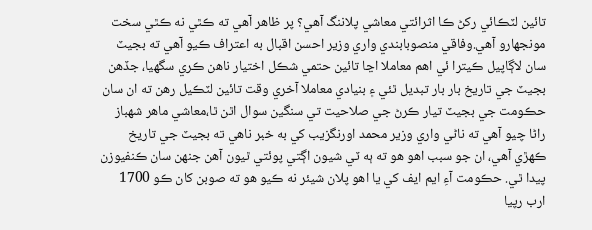تائين لٽڪائي رکڻ ڪا اثرائتي معاشي پلاننگ آهي؟ پر ظاهر آهي ته ڪٿي نه ڪٿي سخت مونجهارو آهي.وفاقي منصوبابندي واري وزير احسن اقبال به اعتراف ڪيو آهي ته بجيٽ سان لاڳاپيل ڪيترا ئي اهم معاملا اڃا تائين حتمي شڪل اختيار ناهن ڪري سگهيا، جڏهن بجيٽ جي تاريخ بار بار تبديل ٿئي ۽ بنيادي معاملا آخري وقت تائين لٽڪيل رهن ته ان سان حڪومت جي بجيٽ تيار ڪرڻ جي صلاحيت تي سنگين سوال اٿن ٿا،معاشي ماهر شهباز راڻا چيو آهي ته ناڻي واري وزير محمد اورنگزيب کي به خبر ناهي ته بجيٽ جي تاريخ ڪهڙي آهي، ان جو سبب اهو هو ته ٻه ٽي شيون اڳتي پوئتي ٿيون آهن جنهن سان ڪنفيوزن پيدا ٿي. حڪومت آءِ ايم ايف کي يا اهو پلان شيئر نه ڪيو هو ته صوبن کان ڪو 1700 ارب رپيا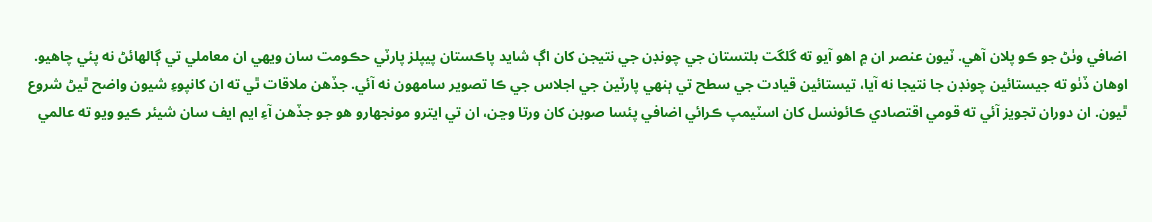اضافي وٺڻ جو ڪو پلان آهي. ٽيون عنصر ان ۾ اهو آيو ته گلگت بلتستان جي چونڊن جي نتيجن کان اڳ شايد پاڪستان پيپلز پارٽي حڪومت سان ويهي ان معاملي تي ڳالهائڻ نه پئي چاهيو. اوهان ڏٺو ته جيستائين چونڊن جا نتيجا نه آيا، تيستائين قيادت جي سطح تي ٻنهي پارٽين جي اجلاس جي ڪا تصوير سامهون نه آئي. جڏهن ملاقات ٿي ته ان کانپوءِ شيون واضح ٿيڻ شروع ٿيون. ان دوران تجويز آئي ته قومي اقتصادي ڪائونسل کان اسٽيمپ ڪرائي اضافي پئسا صوبن کان ورتا وڃن، ان تي ايترو مونجهارو هو جو جڏهن آءِ ايم ايف سان شيئر ڪيو ويو ته عالمي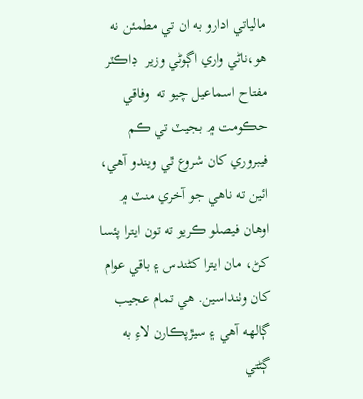مالياتي ادارو به ان تي مطمئن نه هو،ناڻي واري اڳوڻي وزير  ڊاڪٽر مفتاح اسماعيل چيو ته  وفاقي حڪومت ۾ بجيٽ تي ڪم فيبروري کان شروع ٿي ويندو آهي، ائين ته ناهي جو آخري منٽ ۾ اوهان فيصلو ڪريو ته تون ايترا پئسا کڻ، مان ايترا کڻندس ۽ باقي عوام کان وٺنداسين. هي تمام عجيب ڳالهه آهي ۽ سيڙپڪارن لاءِ به ڳڻتي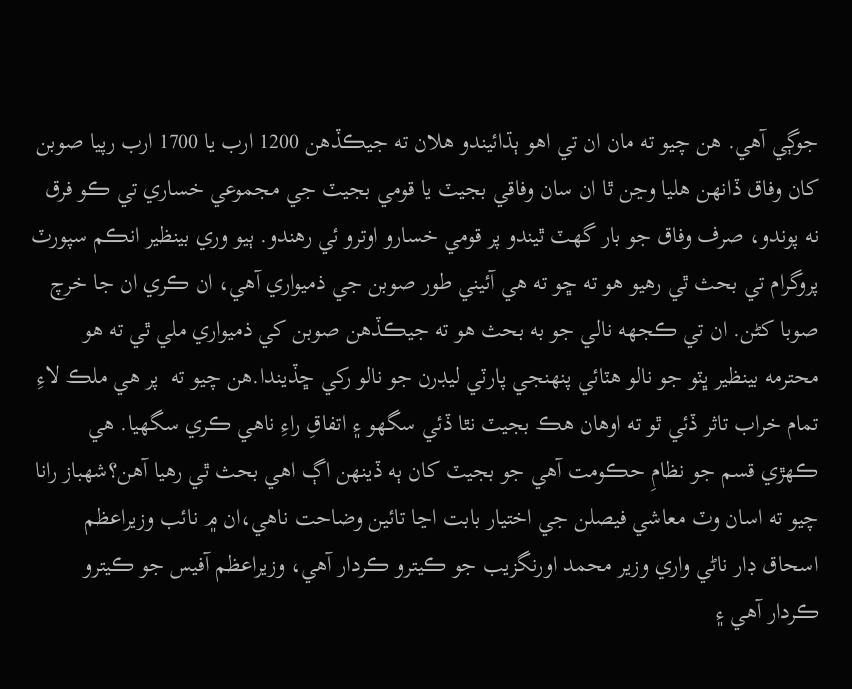جوڳي آهي. هن چيو ته مان ان تي اهو ٻڌائيندو هلان ته جيڪڏهن 1200 ارب يا 1700 ارب رپيا صوبن کان وفاق ڏانهن هليا وڃن ٿا ان سان وفاقي بجيٽ يا قومي بجيٽ جي مجموعي خساري تي ڪو فرق نه پوندو، صرف وفاق جو بار گهٽ ٿيندو پر قومي خسارو اوترو ئي رهندو. ٻيو وري بينظير انڪم سپورٽ پروگرام تي بحث ٿي رهيو هو ته ڇو ته هي آئيني طور صوبن جي ذميواري آهي، ان ڪري ان جا خرچ صوبا کڻن. ان تي ڪجهه نالي جو به بحث هو ته جيڪڏهن صوبن کي ذميواري ملي ٿي ته هو محترمه بينظير ڀٽو جو نالو هٽائي پنهنجي پارٽي ليڊرن جو نالو رکي ڇڏيندا.هن چيو ته  پر هي ملڪ لاءِ تمام خراب تاثر ڏئي ٿو ته اوهان هڪ بجيٽ نٿا ڏئي سگهو ۽ اتفاقِ راءِ ناهي ڪري سگهيا. هي ڪهڙي قسم جو نظامِ حڪومت آهي جو بجيٽ کان ٻه ڏينهن اڳ اهي بحث ٿي رهيا آهن؟شهباز رانا چيو ته اسان وٽ معاشي فيصلن جي اختيار بابت اڃا تائين وضاحت ناهي،ان ۾ نائب وزيراعظم اسحاق ڊار ناڻي واري وزير محمد اورنگزيب جو ڪيترو ڪردار آهي، وزيراعظم آفيس جو ڪيترو ڪردار آهي ۽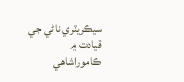سيڪريٽري ناڻي جي قيادت ۾ ڪاموراشاهي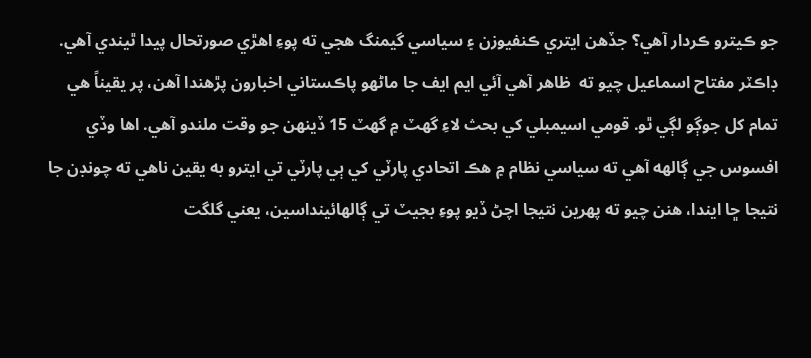جو ڪيترو ڪردار آهي؟ جڏهن ايتري ڪنفيوزن ۽ سياسي گيمنگ هجي ته پوءِ اهڙي صورتحال پيدا ٿيندي آهي. ڊاڪٽر مفتاح اسماعيل چيو ته  ظاهر آهي آئي ايم ايف جا ماڻهو پاڪستاني اخبارون پڙهندا آهن، پر يقيناً هي تمام کل جوڳو لڳي ٿو. قومي اسيمبلي کي بحث لاءِ گهٽ ۾ گهٽ 15 ڏينهن جو وقت ملندو آهي. اها وڏي افسوس جي ڳالهه آهي ته سياسي نظام ۾ هڪ اتحادي پارٽي کي ٻي پارٽي تي ايترو به يقين ناهي ته چونڊن جا نتيجا ڇا ايندا، هنن چيو ته پهرين نتيجا اچڻ ڏيو پوءِ بجيٽ تي ڳالهائينداسين، يعني گلگت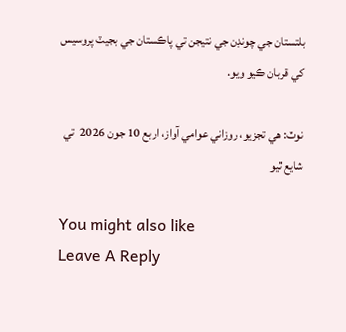بلتستان جي چونڊن جي نتيجن تي پاڪستان جي بجيٽ پروسيس کي قربان ڪيو ويو.

نوٽ: هي تجزيو، روزاني عوامي آواز، اربع 10 جون 2026  تي شايع ٿيو

You might also like
Leave A Reply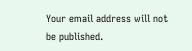Your email address will not be published.